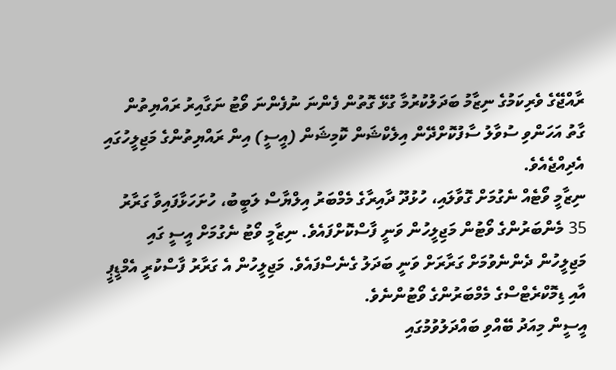ރާއްޖޭގެ ވެރިކަމުގެ ނިޒާމު ބަދަލުކުރުމާ ގުޅޭ ގޮތުން ފެންނަ ނުފެންނަ ވޯޓު ނަގާއިރު ރައްޔިތުން ގާތު އަހަންވި ސުވާލު ސާފުކޮށްދޭން އިލެކްޝަން ކޮމިޝަން (އީސީ) އިން ރައްޔިތުންގެ މަޖިލީހުގައި އެދިއްޖެއެވެ.
ނިޒާމީ ވޯޓެއް ނެގުމަށް ގޮވާލައި، ހުޅުދޫ ދާއިރާގެ މެމްބަރު އިލްޔާސް ލަބީބު، ހުށަހަޅާފައިވާ ގަރާރު 35 މެންބަރުންގެ ވޯޓުން މަޖިލީހުން ވަނީ ފާސްކޮށްފައެވެ. ނިޒާމީ ވޯޓު ނެގުމަށް އީސީ ގައި މަޖިލީހުން ދެންނެވުމަށް ގަރާރަށް ވަނީ ބަދަލު ގެނެސްފައެވެ. މަޖިލީހުން އެ ގަރާރު ފާސްކުރީ އެމްޑީޕީ އާއި ޑިމޮކްރެޓްސްގެ މެމްބަރުންގެ ވޯޓުންނެވެ.
އީސީން މިއަދު ބޭއްވި ބައްދަލުވުމުގައި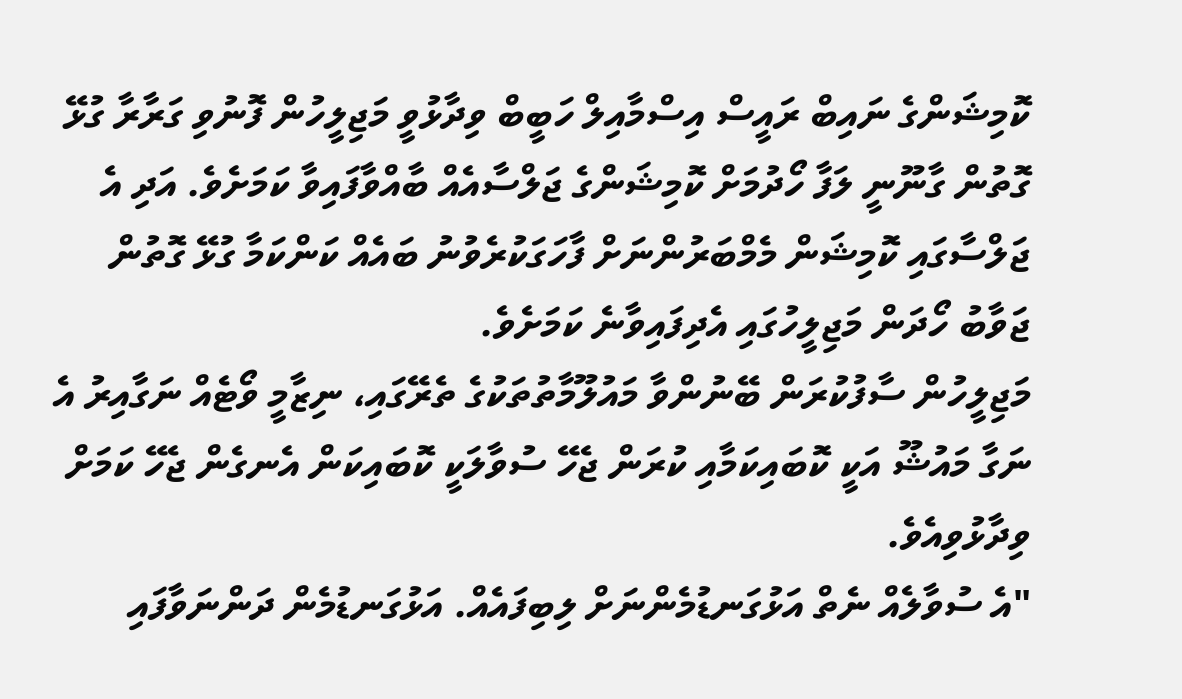ކޮމިޝަންގެ ނައިބް ރައީސް އިސްމާއިލް ހަބީބް ވިދާޅުވީ މަޖިލީހުން ފޮނުވި ގަރާރާ ގުޅޭ ގޮތުން ގާނޫނީ ލަފާ ހޯދުމަށް ކޮމިޝަންގެ ޖަލްސާއެއް ބާއްވާފައިވާ ކަމަށެވެ. އަދި އެ ޖަލްސާގައި ކޮމިޝަން މެމްބަރުންނަށް ފާހަގަކުރެވުނު ބައެއް ކަންކަމާ ގުޅޭ ގޮތުން ޖަވާބު ހޯދަން މަޖިލީހުގައި އެދިފައިވާނެ ކަމަށެވެ.
މަޖިލީހުން ސާފުކުރަން ބޭނުންވާ މައުލޫމާތުތަކުގެ ތެރޭގައި، ނިޒާމީ ވޯޓެއް ނަގާއިރު އެ ނަގާ މައުޝޫ އަކީ ކޮބައިކަމާއި ކުރަން ޖެހޭ ސުވާލަކީ ކޮބައިކަން އެނގެން ޖެހޭ ކަމަށް ވިދާޅުވިއެވެ.
"އެ ސުވާލެއް ނެތް އަޅުގަނޑުމެންނަށް ލިބިފައެއް. އަޅުގަނޑުމެން ދަންނަވާފައި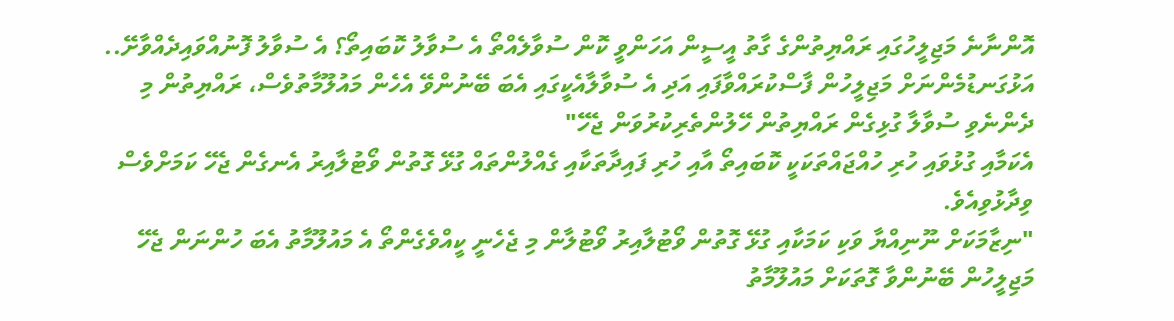އޮންނާނެ މަޖިލީހުގައި ރައްޔިތުންގެ ގާތު އީސީން އަހަންވީ ކޮން ސުވާލެއްތޯ އެ ސުވާލު ކޮބައިތޯ؟ އެ ސުވާލު ފޮނުއްވައިދެއްވާށޭ.. އަޅުގަނޑުމެންނަށް މަޖިލީހުން ފާސްކުރައްވާފައި އަދި އެ ސުވާލާއެކީގައި އެބަ ބޭނުންވޭ އެހެން މައުލޫމާތުވެސް، ރައްޔިތުން މި ދެންނެވި ސުވާލާ ގުޅިގެން ރައްޔިތުން ހޭލުންތެރިކުރުވަން ޖެހޭ"
އެކަމާއި ގުޅުވައި ހުރި ހުއްޖައްތަކަކީ ކޮބައިތޯ އާއި ހުރި ފައިދާތަކާއި ގެއްލުންތައް ގުޅޭ ގޮތުން ވޯޓުލާއިރު އެނގެން ޖެހޭ ކަމަށްވެސް ވިދާޅުވިއެވެ.
"ނިޒާމަކަށް ނޫނިއްޔާ ވަކި ކަމަކާއި ގުޅޭ ގޮތުން ވޯޓުލާއިރު ވޯޓުލާން މި ޖެހެނީ ކީއްވެގެންތޯ އެ މައުލޫމާތު އެބަ ހުންނަން ޖެހޭ މަޖިލީހުން ބޭނުންވާ ގޮތަކަށް މައުލޫމާތު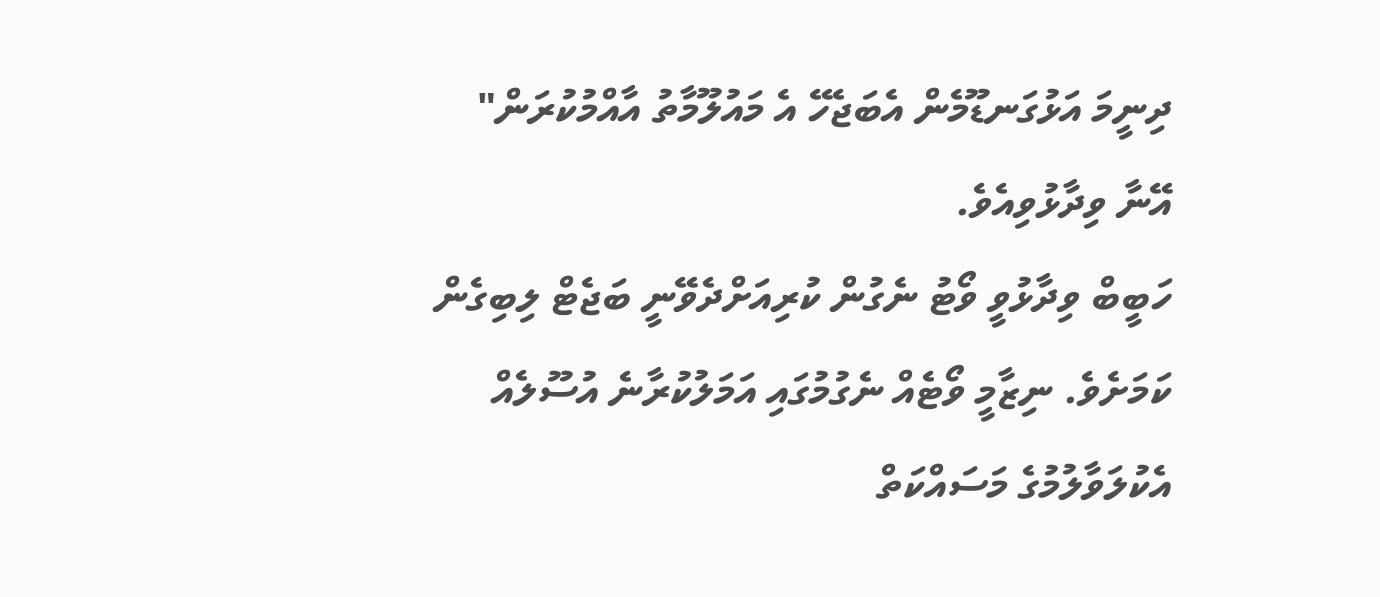ދިނީމަ އަޅުގަނޑޫމެން އެބަޖެހޭ އެ މައުލޫމާތު އާއްމުކުރަން" އޭނާ ވިދާޅުވިއެވެ.
ހަބީބް ވިދާޅުވީ ވޯޓު ނެގުން ކުރިއަށްދެވޭނީ ބަޖެޓް ލިބިގެން ކަމަށެވެ. ނިޒާމީ ވޯޓެއް ނެގުމުގައި އަމަލުކުރާނެ އުސޫލެއް އެކުލަވާލުމުގެ މަސައްކަތް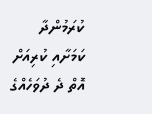ކުރަމުންދާ ކަމަށާއި ކުރިއަށް އޮތް ދެ ދުވަހެއްގެ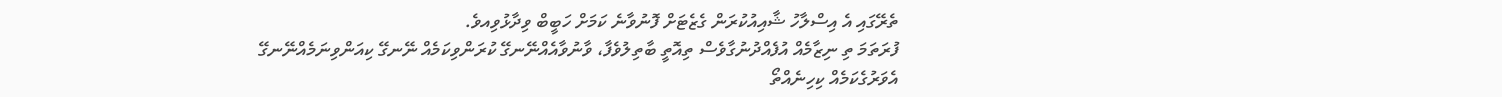ތެރޭގައި އެ އިސްލާހު ޝާއިއުކުރަން ގެޒެޓަށް ފޮނުވާނެ ކަމަށް ހަބީބް ވިދާޅުވިއވެ.
ފުރަތަމަ ތި ނިޒާމެއް އުފެއްދުނުގާވެސް ތިއޮތީ ބާތިލުވެފާ، ވާނުވާއެއްނޭނގޭ ކުރަންވިކަމެއް ނޭނގޭ ކިއަންވިނަމެއްނޭނގޭ އެވަރުގެކަމެއް ކިހިނެއްތޯ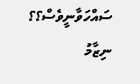ސައްހަވާނީވެސް؟؟
ނިޒާމު